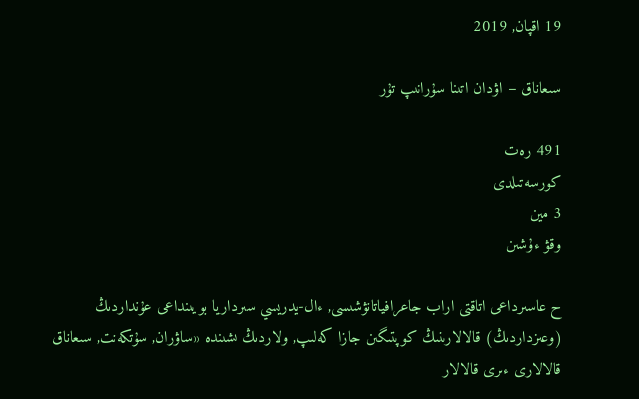19 اقپان, 2019

سىعاناق – اۋدان اتىنا سۇرانىپ تۇر

491 رەت
كورسەتىلدى
3 مين
وقۋ ءۇشىن

ح عاسىرداعى اتاقتى اراب جاعرافياتانۋشىسى, ءال-يدريسي سىرداريا بويىنداعى عۇنداردىڭ (وعىزداردىڭ) قالالارىنىڭ كوپتىگىن جازا كەلىپ, ولاردىڭ ىشىندە «ساۋران, سۇتكەنت, سىعاناق قالالارى ءىرى قالالار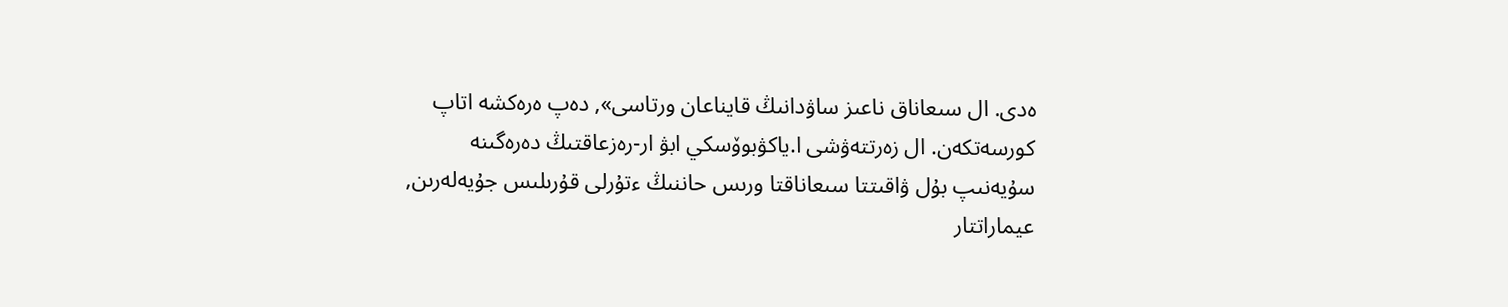ەدى. ال سىعاناق ناعىز ساۋدانىڭ قايناعان ورتاسى», دەپ ەرەكشە اتاپ كورسەتكەن. ال زەرتتەۋشى ا.ياكۋبوۆسكي ابۋ ار-رەزعاقتىڭ دەرەگىنە سۇيەنىپ بۇل ۋاقىتتا سىعاناقتا ورىس حاننىڭ ءتۇرلى قۇرىلىس جۇيەلەرىن, عيماراتتار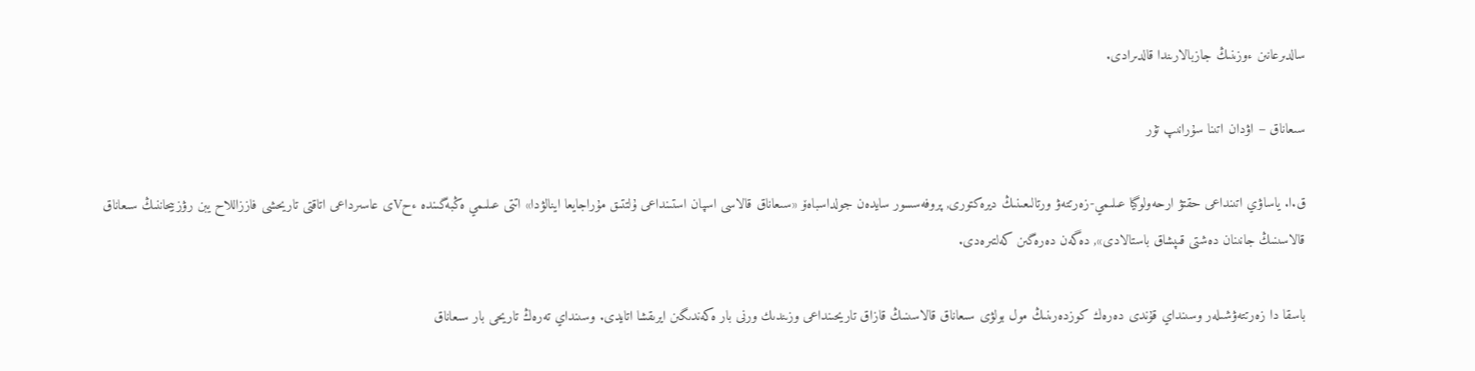سالدىرعانىن ءوزىنىڭ جازبالارىندا قالدىرادى.

سىعاناق – اۋدان اتىنا سۇرانىپ تۇر

ق.ا. ياساۋي اتىنداعى حقتۋ ارحەولوگيا عىلىمي-زەرتتەۋ ورتالىعىنىڭ ديرەكتورى, پروفەسسور سايدەن جولداسباەۆ «سىعاناق قالاسى اسپان استىنداعى ۇلتتىق مۇراجايعا اينالۋدا» اتتى عىلىمي ەڭبەگىندە ءحVى عاسىرداعى اتاقتى تاريحشى فاززاللاح يبن رۋزبيحاننىڭ سىعاناق قالاسىنىڭ جانىنان دەشتى قىپشاق باستالادى», دەگەن دەرەگىن كەلتىرەدى.

باسقا دا زەرتتەۋشىلەر وسىنداي قۇندى دەرەك كوزدەرىنىڭ مول بولۋى سىعاناق قالاسىنىڭ قازاق تاريحىنداعى وزىندىك ورنى بار ەكەندىگىن ايرىقشا اتايدى. وسىنداي تەرەڭ تاريحى بار سىعاناق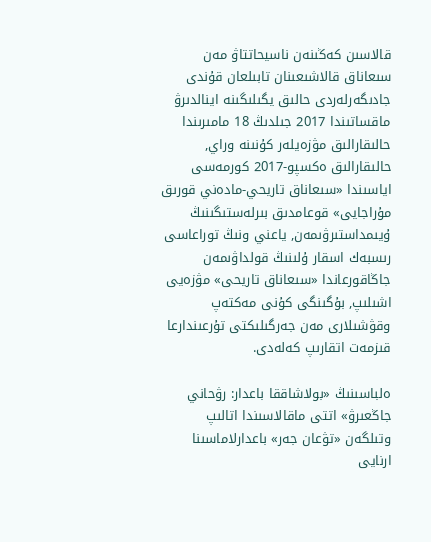قالاسىن كەڭىنەن ناسيحاتتاۋ مەن سىعاناق قالاشىعىنان تابىلعان قۇندى جادىگەرلەردى حالىق يگىلىگىنە اينالدىرۋ ماقساتىندا 2017 جىلدىڭ 18 مامىرىندا حالىقارالىق مۋزەيلەر كۇنىنە وراي, حالىقارالىق ەكسپو-2017 كورمەسى اياسىندا «سىعاناق تاريحي-مادەني قورىق مۇراجايى» قوعامدىق بىرلەستىگىنىڭ ۇيىمداستىرۋىمەن, ياعني ونىڭ توراعاسى رىسبەك اسقار ۇلىنىڭ قولداۋىمەن جاڭاقورعاندا «سىعاناق تاريحى» مۋزەيى اشىلىپ, بۇگىنگى كۇنى مەكتەپ وقۋشىلارى مەن جەرگىلىكتى تۇرعىندارعا قىزمەت اتقارىپ كەلەدى.

ەلباسىنىڭ «بولاشاققا باعدار: رۋحاني جاڭعىرۋ» اتتى ماقالاسىندا اتالىپ وتىلگەن «تۋعان جەر» باعدارلاماسىنا ارنايى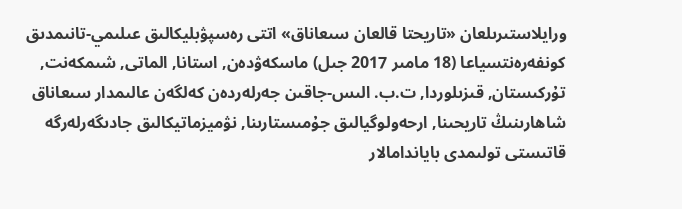ورايلاستىرىلعان «تاريحتا قالعان سىعاناق» اتتى رەسپۋبليكالىق عىلىمي-تانىمدىق كونفەرەنتسياعا (18 مامىر 2017 جىل) ماسكەۋدەن, استانا, الماتى, شىمكەنت, تۇركىستان, قىزىلوردا, ت.ب. الىس-جاقىن جەرلەردەن كەلگەن عالىمدار سىعاناق شاھارىنىڭ تاريحىنا, ارحەولوگيالىق جۇمىستارىنا, نۋميزماتيكالىق جادىگەرلەرگە قاتىستى تولىمدى باياندامالار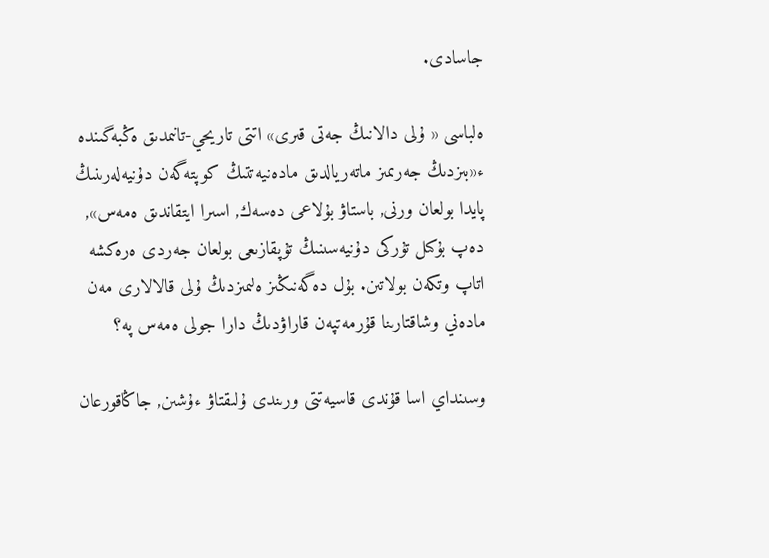جاسادى.

ەلباسى « ۇلى دالانىڭ جەتى قىرى» اتتى تاريحي-تانىمدىق ەڭبەگىندە ء«بىزدىڭ جەرىمىز ماتەريالدىق مادەنيەتتىڭ كوپتەگەن دۇنيەلەرىنىڭ پايدا بولعان ورنى, باستاۋ بۇلاعى دەسەك, اسىرا ايتقاندىق ەمەس», دەپ بۇكىل تۇركى دۇنيەسىنىڭ تۇپقازىعى بولعان جەردى ەرەكشە اتاپ وتكەن بولاتىن. بۇل دەگەنىڭىز ەلىمىزدىڭ ۇلى قالالارى مەن مادەني وشاقتارىنا قۇرمەتپەن قاراۋدىڭ دارا جولى ەمەس پە؟

وسىنداي اسا قۇندى قاسيەتتى ورىندى ۇلىقتاۋ ءۇشىن, جاڭاقورعان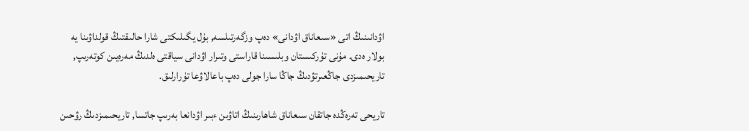اۋدانىنىڭ اتى «سىعاناق اۋدانى» دەپ وزگەرتىلسە, بۇل يگىلىكتى شارا حالىقتىڭ قولداۋىنا يە بولار ەدى. مۇنى تۇركىستان وبلىسىنا قاراستى وتىرار اۋدانى سياقتى ەلدىڭ مەرەيىن كوتەرىپ, تاريحىمىزدى جاڭعىرتۋدىڭ جاڭا سارا جولى دەپ باعالاۋعا تۇرارلىق.

تاريحى تەرەڭدە جاتقان سىعاناق شاھارىنىڭ اتاۋىن ءبىر اۋدانعا بەرىپ جاتسا, تاريحىمىزدىڭ رۋحىن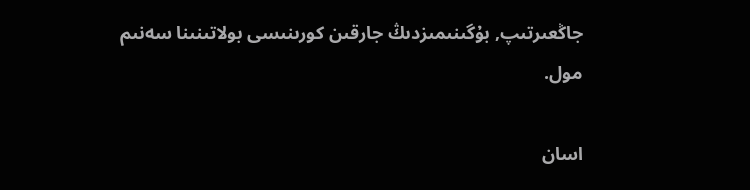جاڭعىرتىپ, بۇگىنىمىزدىڭ جارقىن كورىنىسى بولاتىنىنا سەنىم مول.

اسان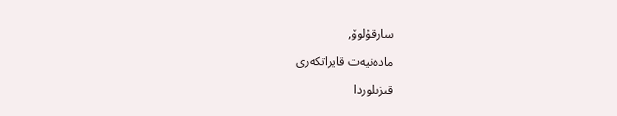سارقۇلوۆ,

مادەنيەت قايراتكەرى

قىزىلوردا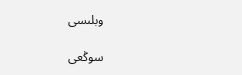وبلىسى

سوڭعى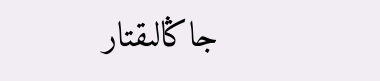جاڭالىقتار